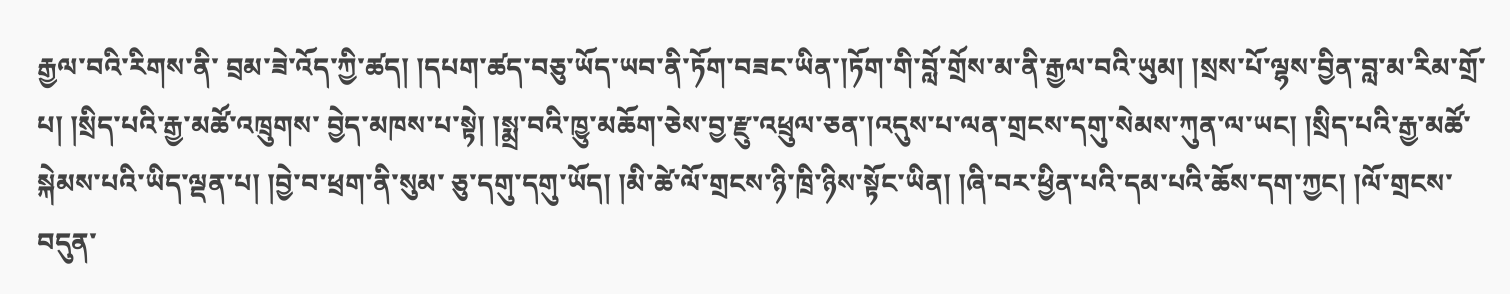རྒྱལ་བའི་རིགས་ནི་ བྲམ་ཟེ་འོད་ཀྱི་ཚད། །དཔག་ཚད་བཅུ་ཡོད་ཡབ་ནི་ཏོག་བཟང་ཡིན་།ཏོག་གི་བློ་གྲོས་མ་ནི་རྒྱལ་བའི་ཡུམ། །སྲས་པོ་ལྷས་བྱིན་བླ་མ་རིམ་གྲོ་པ། །སྲིད་པའི་རྒྱ་མཚོ་འཁྲུགས་ བྱེད་མཁས་པ་སྟེ། །སྨྲ་བའི་ཁྱུ་མཆོག་ཅེས་བྱ་རྫུ་འཕྲུལ་ཅན་།འདུས་པ་ལན་གྲངས་དགུ་སེམས་ཀུན་ལ་ཡང། །སྲིད་པའི་རྒྱ་མཚོ་སྐེམས་པའི་ཡིད་ལྡན་པ། །བྱེ་བ་ཕྲག་ནི་སུམ་ ཅུ་དགུ་དགུ་ཡོད། །མི་ཚེ་ལོ་གྲངས་ཉི་ཁྲི་ཉིས་སྟོང་ཡིན། །ཞི་བར་ཕྱིན་པའི་དམ་པའི་ཆོས་དག་ཀྱང། །ལོ་གྲངས་བདུན་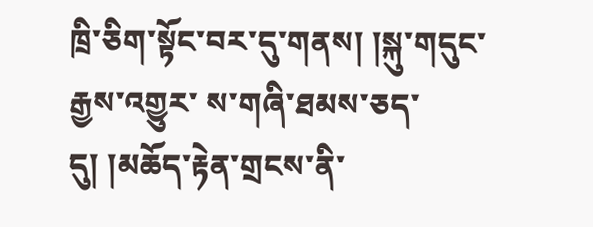ཁྲི་ཅིག་སྟོང་བར་དུ་གནས། །སྐུ་གདུང་རྒྱས་འགྱུར་ ས་གཞི་ཐམས་ཅད་དུ། །མཆོད་རྟེན་གྲངས་ནི་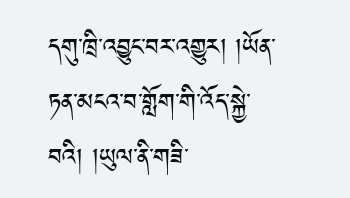དགུ་ཁྲི་འབྱུང་བར་འགྱུར། །ཡོན་ཏན་མངའ་བ་གློག་གི་འོད་སྐྱེ་བའི། །ཡུལ་ནི་གཟི་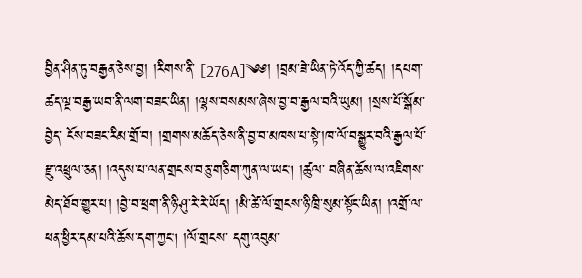བྱིན་ཤིན་ཏུ་བརྒྱན་ཅེས་བྱ། །རིགས་ནི་ [276A]༄༅། །བྲམ་ཟེ་ཡིན་ཏེ་འོད་ཀྱི་ཚད། །དཔག་ཚད་ལྔ་བརྒྱ་ཡབ་ནི་ལག་བཟང་ཡིན། །ལྷས་བསམས་ཞེས་བྱ་བ་རྒྱལ་བའི་ཡུམ། །སྲས་པོ་སྒོམ་བྱེད་ ངོས་བཟང་རིམ་གྲོ་བ། །གྲགས་མཆོད་ཅེས་ནི་བྱ་བ་མཁས་པ་སྟེ་།ཁ་ལོ་བསྒྱུར་བའི་རྒྱལ་པོ་རྫུ་འཕྲུལ་ཅན། །འདུས་པ་ལན་གྲངས་བཅུ་གཅིག་ཀུན་ལ་ཡང། །ཚུལ་ བཞིན་ཆོས་ལ་འཇིགས་མེད་ཐོབ་གྱུར་པ། །བྱེ་བ་ཕྲག་ནི་ཉི་ཤུ་རེ་རེ་ཡོད། །མི་ཚེ་ལོ་གྲངས་ཉི་ཁྲི་སུམ་སྟོང་ཡིན། །འགྲོ་ལ་ཕན་ཕྱིར་དམ་པའི་ཆོས་དག་ཀྱང། །ལོ་གྲངས་ དགུ་འབུམ་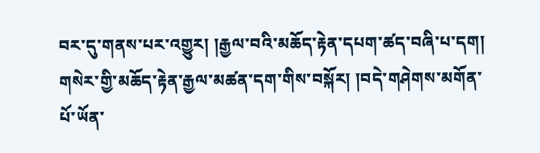བར་དུ་གནས་པར་འགྱུར། །རྒྱལ་བའི་མཆོད་རྟེན་དཔག་ཚད་བཞི་པ་དག། གསེར་གྱི་མཆོད་རྟེན་རྒྱལ་མཚན་དག་གིས་བསྐོར། །བདེ་གཤེགས་མགོན་ པོ་ཡོན་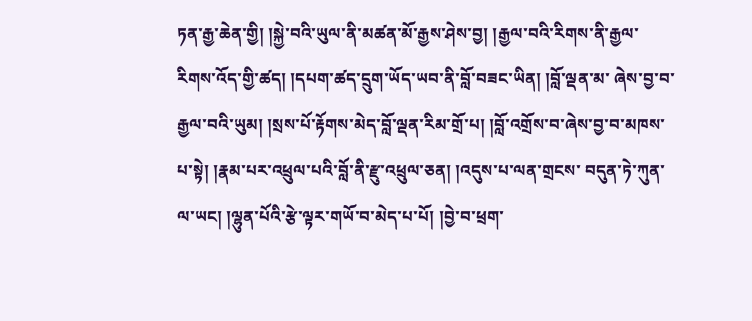ཏན་རྒྱ་ཆེན་གྱི། །སྐྱེ་བའི་ཡུལ་ནི་མཚན་མོ་རྒྱས་ཤེས་བྱ། །རྒྱལ་བའི་རིགས་ནི་རྒྱལ་རིགས་འོད་གྱི་ཚད། །དཔག་ཚད་དྲུག་ཡོད་ཡབ་ནི་བློ་བཟང་ཡིན། །བློ་ལྡན་མ་ ཞེས་བྱ་བ་རྒྱལ་བའི་ཡུམ། །སྲས་པོ་རྟོགས་མེད་བློ་ལྡན་རིམ་གྲོ་པ། །བློ་འགྲོས་བ་ཞེས་བྱ་བ་མཁས་པ་སྟེ། །རྣམ་པར་འཕྲུལ་པའི་བློ་ནི་རྫུ་འཕྲུལ་ཅན། །འདུས་པ་ལན་གྲངས་ བདུན་ཏེ་ཀུན་ལ་ཡང། །ལྷུན་པོའི་རྩེ་ལྟར་གཡོ་བ་མེད་པ་པོ། །བྱེ་བ་ཕྲག་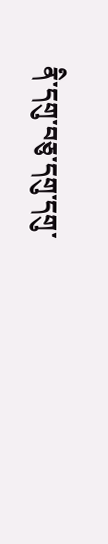ནི་དགུ་བཅུ་དགུ་དགུ་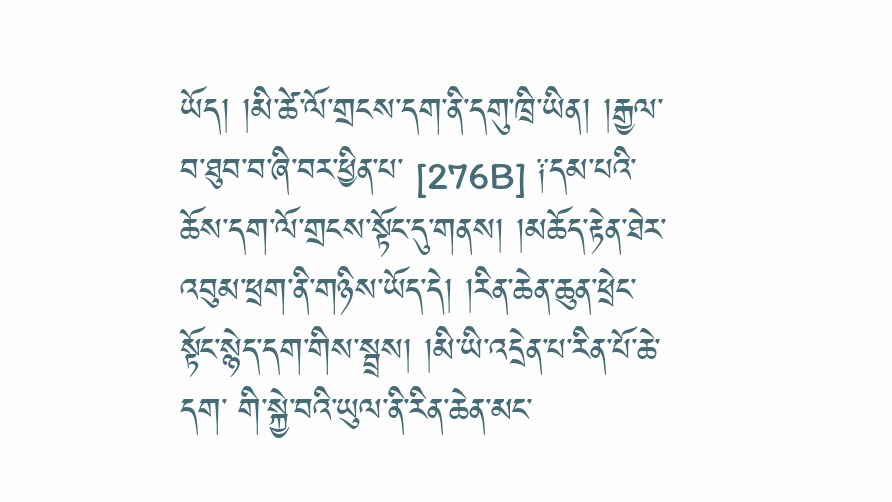ཡོད། །མི་ཚེ་ལོ་གྲངས་དག་ནི་དགུ་ཁྲི་ཡིན། །རྒྱལ་བ་ཐུབ་བ་ཞི་བར་ཕྱིན་པ་ [276B] ༑དམ་པའི་ཆོས་དག་ལོ་གྲངས་སྟོང་དུ་གནས། །མཆོད་རྟེན་ཐེར་འབུམ་ཕྲག་ནི་གཉིས་ཡོད་དེ། །རིན་ཆེན་ཆུན་ཕྲེང་སྟོང་སྙེད་དག་གིས་སྦྲས། །མི་ཡི་འདྲེན་པ་རིན་པོ་ཆེ་དག་ གི་སྐྱེ་བའི་ཡུལ་ནི་རིན་ཆེན་མང་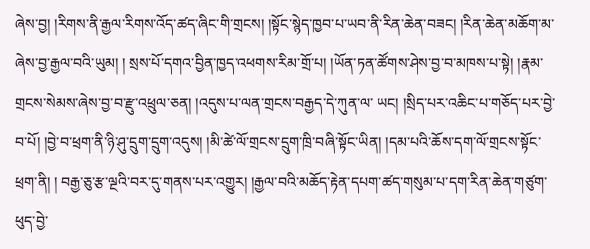ཞེས་བྱ། །རིགས་ནི་རྒྱལ་རིགས་འོད་ཚད་ཞིང་གི་གྲངས། །སྟོང་སྙེད་ཁྱབ་པ་ཡབ་ནི་རིན་ཆེན་བཟང། །རིན་ཆེན་མཆོག་མ་ཞེས་བྱ་རྒྱལ་བའི་ཡུམ། ། སྲས་པོ་དགའ་བྱིན་ཁྱད་འཕགས་རིམ་གྲོ་པ། །ཡོན་ཏན་ཚོགས་ཤེས་བྱ་བ་མཁས་པ་སྟེ། །རྣམ་གྲངས་སེམས་ཞེས་བྱ་བ་རྫུ་འཕྲུལ་ཅན། །འདུས་པ་ལན་གྲངས་བརྒྱད་དེ་ཀུན་ལ་ ཡང། །སྲིད་པར་འཆིང་པ་གཅོད་པར་བྱེ་བ་པོ། །བྱེ་བ་ཕྲག་ནི་ཉི་ཤུ་དྲུག་དྲུག་འདུས། །མི་ཚེ་ལོ་གྲངས་དྲུག་ཁྲི་བཞི་སྟོང་ཡིན། །དམ་པའི་ཆོས་དག་ལོ་གྲངས་སྟོང་ཕྲག་ནི། ། བརྒྱ་ཅུ་རྩ་ལྔའི་བར་དུ་གནས་པར་འགྱུར། །རྒྱལ་བའི་མཆོད་རྟེན་དཔག་ཚད་གསུམ་པ་དག་རིན་ཆེན་གཙུག་ཕུད་བྱེ་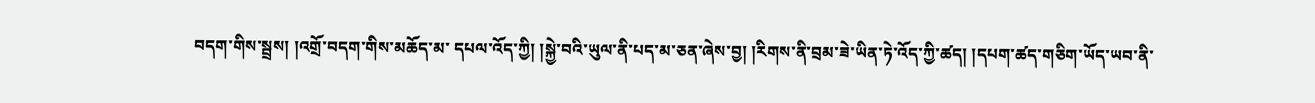བདག་གིས་སྦྲས། །འགྲོ་བདག་གིས་མཆོད་མ་ དཔལ་འོད་ཀྱི། །སྐྱེ་བའི་ཡུལ་ནི་པད་མ་ཅན་ཞེས་བྱ། །རིགས་ནི་བྲམ་ཟེ་ཡིན་ཏེ་འོད་ཀྱི་ཚད། །དཔག་ཚད་གཅིག་ཡོད་ཡབ་ནི་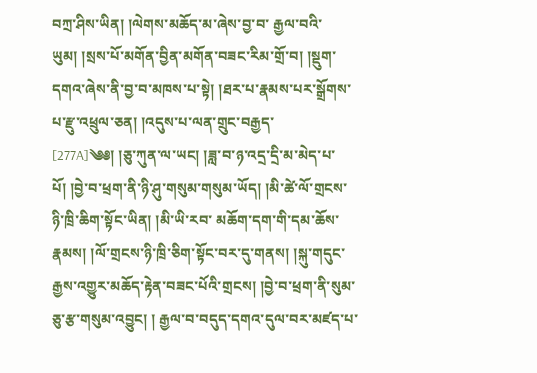བཀྲ་ཤིས་ཡིན། །ལེགས་མཆོད་མ་ཞེས་བྱ་བ་ རྒྱལ་བའི་ཡུམ། །སྲས་པོ་མགོན་བྱིན་མགོན་བཟང་རིམ་གྲོ་བ། །སྡུག་དགའ་ཞེས་ནི་བྱ་བ་མཁས་པ་སྟེ། །ཐར་པ་རྣམས་པར་སྒྲོགས་པ་རྫུ་འཕྲུལ་ཅན། །འདུས་པ་ལན་གྲུང་བརྒྱད་ [277A]༄༅། །ཅུ་ཀུན་ལ་ཡང། །ཟླ་བ་ཉ་འདྲ་དྲི་མ་མེད་པ་པོ། །བྱེ་བ་ཕྲག་ནི་ཉི་ཤུ་གསུམ་གསུམ་ཡོད། །མི་ཚེ་ལོ་གྲངས་ཉི་ཁྲི་ཆིག་སྟོང་ཡིན། །མི་ཡི་རབ་ མཆོག་དག་གི་དམ་ཆོས་རྣམས། །ལོ་གྲངས་ཉི་ཁྲི་ཅིག་སྟོང་བར་དུ་གནས། །སྐུ་གདུང་རྒྱས་འགྱུར་མཆོད་རྟེན་བཟང་པོའི་གྲངས། །བྱེ་བ་ཕྲག་ནི་སུམ་ཅུ་རྩ་གསུམ་འབྱུང། ། རྒྱལ་བ་བདུད་དགའ་དུལ་བར་མཛད་པ་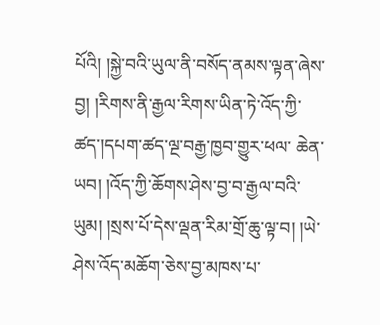པོའི། །སྐྱེ་བའི་ཡུལ་ནི་བསོད་ནམས་ལྟན་ཞེས་བྱ། །རིགས་ནི་རྒྱལ་རིགས་ཡིན་ཏེ་འོད་ཀྱི་ཚད་།དཔག་ཚད་ལྔ་བརྒྱ་ཁྱབ་གྱུར་ཕལ་ ཆེན་ཡབ། །འོད་ཀྱི་ཆོགས་ཤེས་བྱ་བ་རྒྱལ་བའི་ཡུམ། །སྲས་པོ་དེས་ལྡན་རིམ་གྲོ་ཆུ་ལྟ་བ། །ཡེ་ཤེས་འོད་མཆོག་ཅེས་བྱ་མཁས་པ་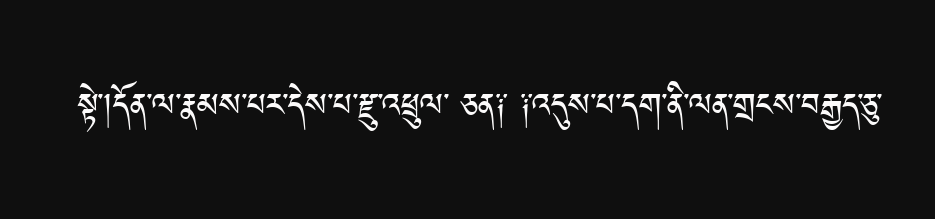སྟེ་།དོན་ལ་རྣམས་པར་དེས་པ་རྫུ་འཕྲུལ་ ཅན༑ ༑འདུས་པ་དག་ནི་ལན་གྲངས་བརྒྱད་ཅུ་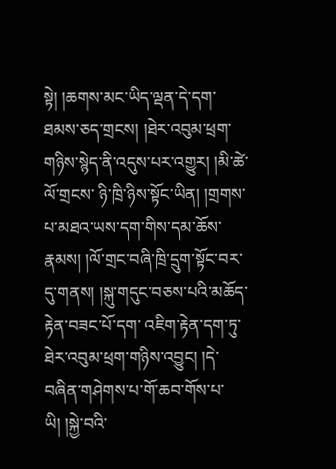སྟེ། །ཆགས་མང་ཡིད་ལྡན་དེ་དག་ཐམས་ཅད་གྲངས། །ཐེར་འབུམ་ཕྲག་གཉིས་སྙེད་ནི་འདུས་པར་འགྱུར། །མི་ཚེ་ལོ་གྲངས་ ཉི་ཁྲི་ཉིས་སྟོང་ཡིན། །གྲགས་པ་མཐའ་ཡས་དག་གིས་དམ་ཆོས་རྣམས། །ལོ་གྲང་བཞི་ཁྲི་དྲུག་སྟོང་བར་དུ་གནས། །སྐུ་གདུང་བཅས་པའི་མཆོད་རྟེན་བཟང་པོ་དག་ འཇིག་རྟེན་དག་ཏུ་ཐེར་འབུམ་ཕྲག་གཉིས་འབྱུང། །དེ་བཞིན་གཤེགས་པ་གོ་ཆབ་གོས་པ་ཡི། །སྐྱེ་བའི་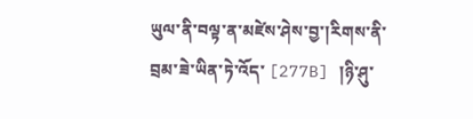ཡུལ་ནི་བལྟ་ན་མཛེས་ཤེས་བྱ་།རིགས་ནི་བྲམ་ཟེ་ཡིན་ཏེ་འོད་ [277B] །ཉི་ཤུ་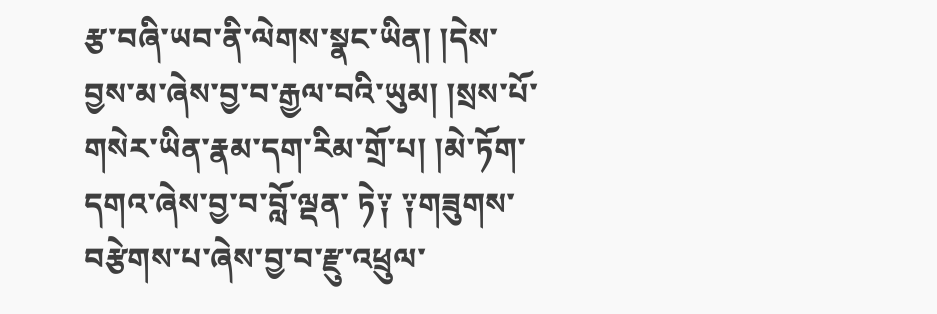རྩ་བཞི་ཡབ་ནི་ལེགས་སྣང་ཡིན། །དེས་བྱས་མ་ཞེས་བྱ་བ་རྒྱལ་བའི་ཡུམ། །སྲས་པོ་གསེར་ཡིན་རྣམ་དག་རིམ་གྲོ་པ། །མེ་ཏོག་དགའ་ཞེས་བྱ་བ་བློ་ལྡན་ ཏེ༑ ༑གཟུགས་བརྩེགས་པ་ཞེས་བྱ་བ་རྫུ་འཕྲུལ་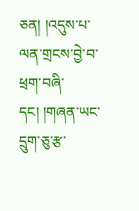ཅན། །འདུས་པ་ལན་གྲངས་བྱེ་བ་ཕྲག་བཞི་དང། །གཞན་ཡང་དྲུག་ཅུ་རྩ་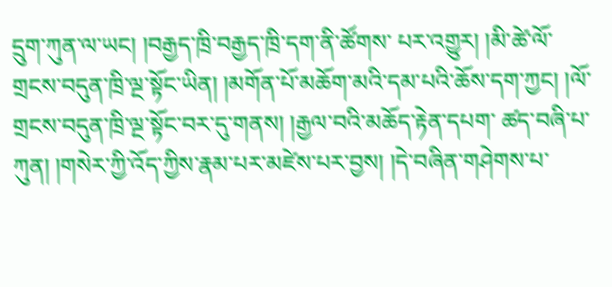དྲུག་ཀུན་ལ་ཡང། །བརྒྱད་ཁྲི་བརྒྱད་ཁྲི་དག་ནི་ཚོགས་ པར་འགྱུར། །མི་ཚེ་ལོ་གྲངས་བདུན་ཁྲི་ལྔ་སྟོང་ཡིན། །མགོན་པོ་མཆོག་མའི་དམ་པའི་ཆོས་དག་ཀྱང། །ལོ་གྲངས་བདུན་ཁྲི་ལྔ་སྟོང་བར་དུ་གནས། །རྒྱལ་བའི་མཆོད་རྟེན་དཔག་ ཚད་བཞི་པ་ཀུན། །གསེར་ཀྱི་འོད་ཀྱིས་རྣམ་པར་མཛེས་པར་བྱས། །དེ་བཞིན་གཤེགས་པ་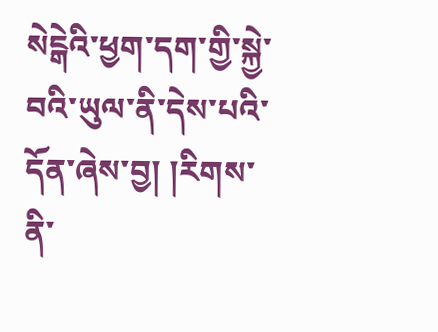སེངྒེའི་ཕྱག་དག་གྱི་སྐྱེ་བའི་ཡུལ་ནི་དེས་པའི་དོན་ཞེས་བྱ། །རིགས་ནི་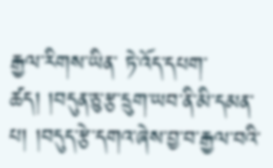རྒྱལ་རིགས་ཡིན་ ཏེ་འོད་དཔག་ཚད། །བདུན་ཅུ་རྩ་དྲུག་ཡབ་ནི་མི་དམན་པ། །བདུད་རྩེ་དགའ་ཞེས་བྱ་བ་རྒྱལ་བའི་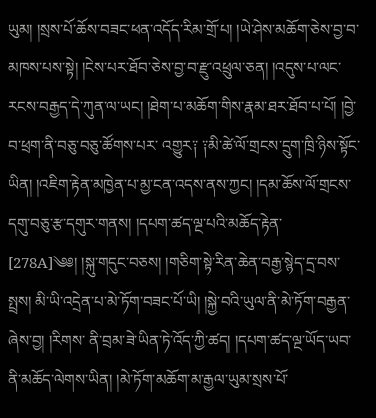ཡུམ། །སྲས་པོ་ཆོས་བཟང་ཕན་འདོད་རིམ་གྲོ་པ། །ཡེ་ཤེས་མཆོག་ཅེས་བྱ་བ་ མཁས་པས་སྟེ། །ངེས་པར་ཐོབ་ཅེས་བྱ་བ་རྫུ་འཕྲུལ་ཅན། །འདུས་པ་ལང་རངས་བརྒྱད་དེ་ཀུན་ལ་ཡང། །ཐེག་པ་མཆོག་གིས་རྣམ་ཐར་ཐོབ་པ་པོ། །བྱེ་བ་ཕྲག་ནི་བཅུ་བཅུ་ཚོགས་པར་ འགྱུར༑ ༑མི་ཚེ་ལོ་གྲངས་དྲུག་ཁྲི་ཉིས་སྟོང་ཡིན། །འཇིག་རྟེན་མཁྱེན་པ་མྱ་ངན་འདས་ནས་ཀྱང། །དམ་ཆོས་ལོ་གྲངས་དགུ་བཅུ་རྩ་དགུར་གནས། །དཔག་ཚད་ལྔ་པའི་མཆོད་རྟེན་ [278A]༄༅། །སྐུ་གདུང་བཅས། །གཅིག་སྟེ་རིན་ཆེན་བརྒྱ་སྙེད་དྲ་བས་སྤྲས། མི་ཡི་འདྲེན་པ་མེ་ཏོག་བཟང་པོ་ཡི། །སྐྱེ་བའི་ཡུལ་ནི་མེ་ཏོག་བརྒྱན་ཞེས་བྱ། །རིགས་ ནི་བྲམ་ཟེ་ཡིན་ཏེ་འོད་ཀྱི་ཚད། །དཔག་ཚད་ལྔ་ཡོད་ཡབ་ནི་མཆོད་ལེགས་ཡིན། །མེ་ཏོག་མཆོག་མ་རྒྱལ་ཡུམ་སྲས་པོ་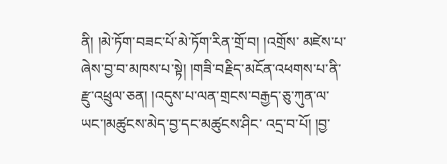ནི། །མེ་ཏོག་བཟང་པོ་མེ་ཏོག་རིན་གྲོ་བ། །འགྲོས་ མཛེས་པ་ཞེས་བྱ་བ་མཁས་པ་སྟེ། །གཟི་བརྗིད་མངོན་འཕགས་པ་ནི་རྫུ་འཕྲུལ་ཅན། །འདུས་པ་ལན་གྲངས་བརྒྱད་ཅུ་ཀུན་ལ་ཡང་།མཚུངས་མེད་བྱ་དང་མཚུངས་ཤིང་ འདྲ་བ་པོ། །བྱ་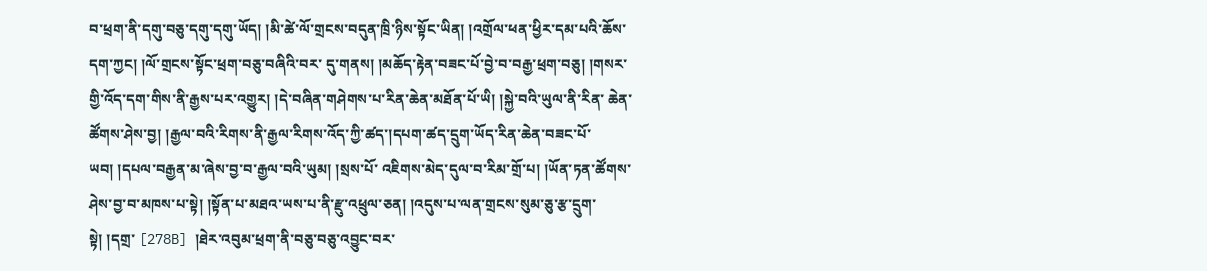བ་ཕྲག་ནི་དགུ་བཅུ་དགུ་དགུ་ཡོད། །མི་ཚེ་ལོ་གྲངས་བདུན་ཁྲི་ཉིས་སྟོང་ཡིན། །འགྲོལ་ཕན་ཕྱིར་དམ་པའི་ཆོས་དག་ཀྱང། །ལོ་གྲངས་སྟོང་ཕྲག་བཅུ་བཞིའི་བར་ དུ་གནས། །མཆོད་རྟེན་བཟང་པོ་བྱེ་བ་བརྒྱ་ཕྲག་བཅུ། །གསར་གྱི་འོད་དག་གིས་ནི་རྒྱས་པར་འགྱུར། །དེ་བཞིན་གཤེགས་པ་རིན་ཆེན་མཐོན་པོ་ཡི། །སྐྱེ་བའི་ཡུལ་ནི་རིན་ ཆེན་ཚོགས་ཤེས་བྱ། །རྒྱལ་བའི་རིགས་ནི་རྒྱལ་རིགས་འོད་ཀྱི་ཚད་།དཔག་ཚད་དྲུག་ཡོད་རིན་ཆེན་བཟང་པོ་ཡབ། །དཔལ་བརྒྱན་མ་ཞེས་བྱ་བ་རྒྱལ་བའི་ཡུམ། །སྲས་པོ་ འཇིགས་མེད་དུལ་བ་རིམ་གྲོ་པ། །ཡོན་ཏན་ཚོགས་ཤེས་བྱ་བ་མཁས་པ་སྟེ། །སྟོན་པ་མཐའ་ཡས་པ་ནི་རྫུ་འཕྲུལ་ཅན། །འདུས་པ་ལན་གྲངས་སུམ་ཅུ་རྩ་དྲུག་སྟེ། །དགྲ་ [278B] །ཐེར་འབུམ་ཕྲག་ནི་བཅུ་བཅུ་འབྱུང་བར་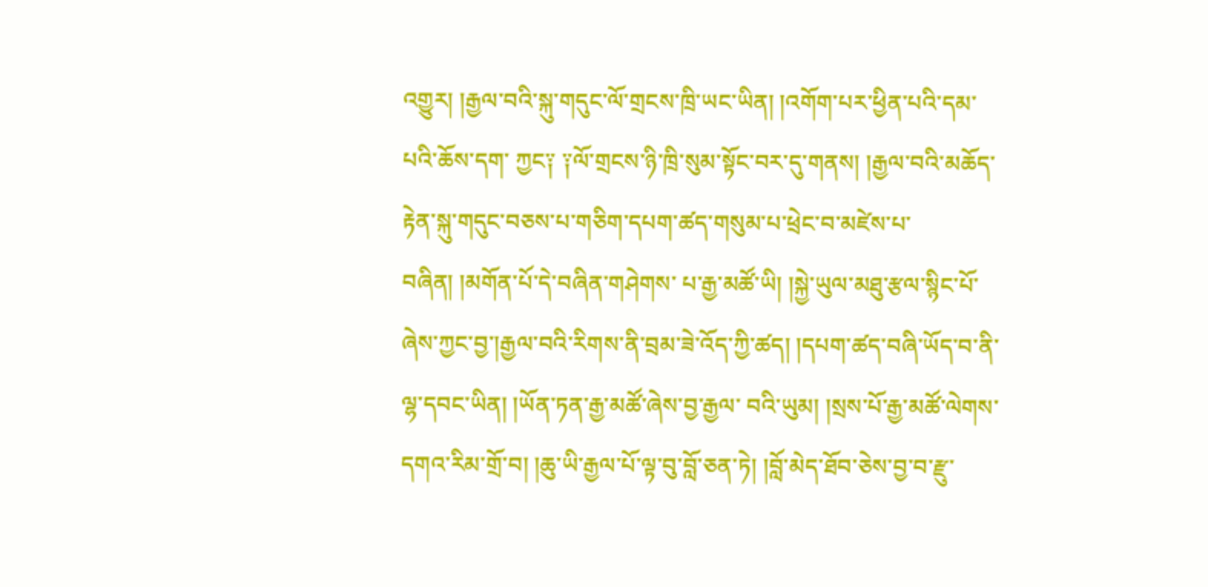འགྱུར། །རྒྱལ་བའི་སྐུ་གདུང་ལོ་གྲངས་ཁྲི་ཡང་ཡིན། །འགོག་པར་ཕྱིན་པའི་དམ་པའི་ཆོས་དག་ ཀྱང༑ ༑ལོ་གྲངས་ཉི་ཁྲི་སུམ་སྟོང་བར་དུ་གནས། །རྒྱལ་བའི་མཆོད་རྟེན་སྐུ་གདུང་བཅས་པ་གཅིག་དཔག་ཚད་གསུམ་པ་ཕྲེང་བ་མཛེས་པ་བཞིན། །མགོན་པོ་དེ་བཞིན་གཤེགས་ པ་རྒྱ་མཚོ་ཡི། །སྐྱེ་ཡུལ་མཐུ་རྩལ་སྙིང་པོ་ཞེས་ཀྱང་བྱ་།རྒྱལ་བའི་རིགས་ནི་བྲམ་ཟེ་འོད་ཀྱི་ཚད། །དཔག་ཚད་བཞི་ཡོད་བ་ནི་ལྷ་དབང་ཡིན། །ཡོན་ཏན་རྒྱ་མཚོ་ཞེས་བྱ་རྒྱལ་ བའི་ཡུམ། །སྲས་པོ་རྒྱ་མཚོ་ལེགས་དགའ་རིམ་གྲོ་བ། །ཆུ་ཡི་རྒྱལ་པོ་ལྟ་བུ་བློ་ཅན་ཏེ། །བློ་མེད་ཐོབ་ཅེས་བྱ་བ་རྫུ་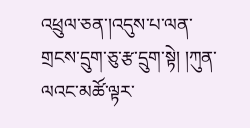འཕྲུལ་ཅན་།འདུས་པ་ལན་གྲངས་དྲུག་ཅུ་རྩ་དྲུག་སྟེ། །ཀུན་ ལའང་མཚོ་ལྟར་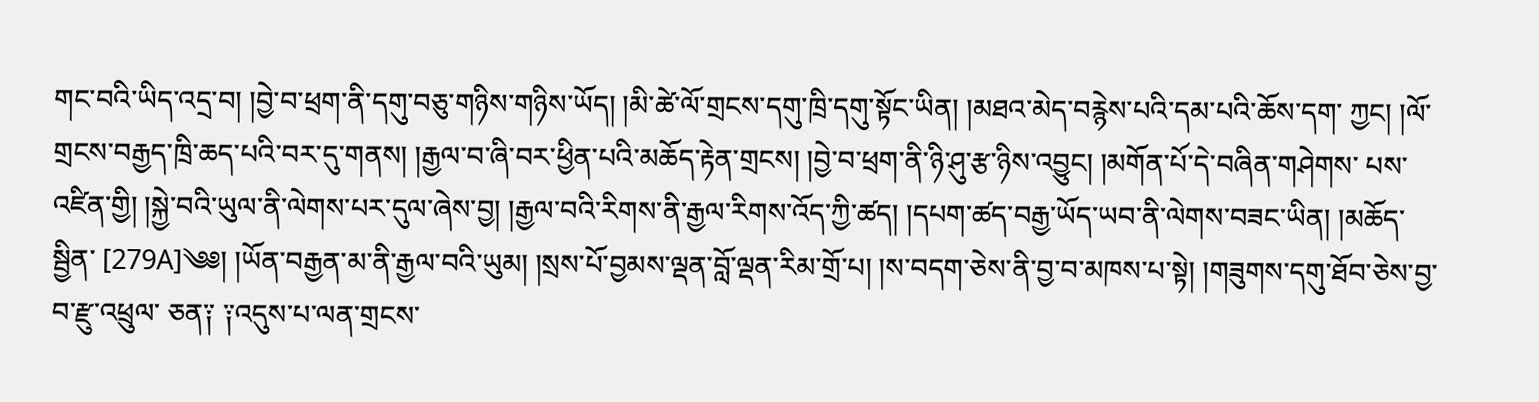གང་བའི་ཡིད་འདྲ་བ། །བྱེ་བ་ཕྲག་ནི་དགུ་བཅུ་གཉིས་གཉིས་ཡོད། །མི་ཚེ་ལོ་གྲངས་དགུ་ཁྲི་དགུ་སྟོང་ཡིན། །མཐའ་མེད་བརྙེས་པའི་དམ་པའི་ཆོས་དག་ ཀྱང། །ལོ་གྲངས་བརྒྱད་ཁྲི་ཆད་པའི་བར་དུ་གནས། །རྒྱལ་བ་ཞི་བར་ཕྱིན་པའི་མཆོད་རྟེན་གྲངས། །བྱེ་བ་ཕྲག་ནི་ཉི་ཤུ་རྩ་ཉིས་འབྱུང། །མགོན་པོ་དེ་བཞིན་གཤེགས་ པས་འཛིན་གྱི། །སྐྱེ་བའི་ཡུལ་ནི་ལེགས་པར་དུལ་ཞེས་བྱ། །རྒྱལ་བའི་རིགས་ནི་རྒྱལ་རིགས་འོད་ཀྱི་ཚད། །དཔག་ཚད་བརྒྱ་ཡོད་ཡབ་ནི་ལེགས་བཟང་ཡིན། །མཆོད་སྦྱིན་ [279A]༄༅། །ཡོན་བརྒྱན་མ་ནི་རྒྱལ་བའི་ཡུམ། །སྲས་པོ་བྱམས་ལྡན་བློ་ལྡན་རིམ་གྲོ་པ། །ས་བདག་ཅེས་ནི་བྱ་བ་མཁས་པ་སྟེ། །གཟུགས་དགུ་ཐོབ་ཅེས་བྱ་བ་རྫུ་འཕྲུལ་ ཅན༑ ༑འདུས་པ་ལན་གྲངས་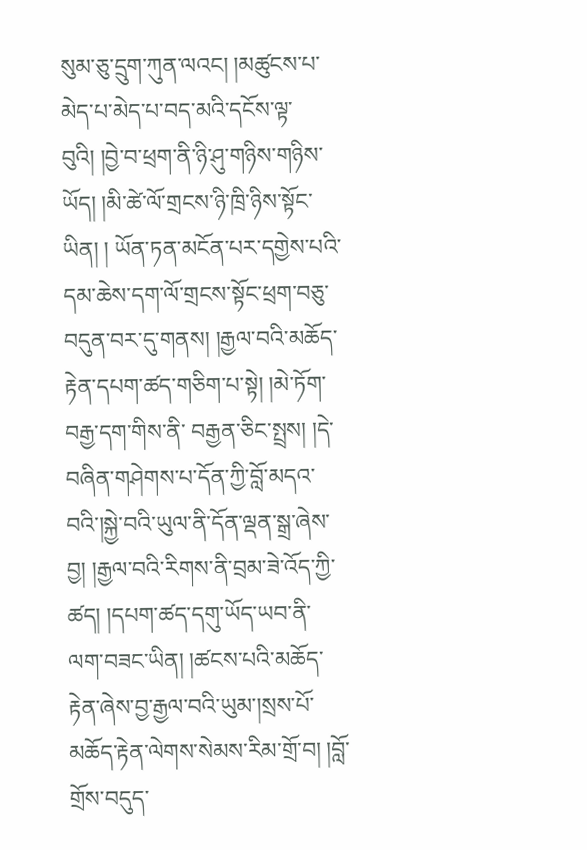སུམ་ཅུ་དྲུག་ཀུན་ལའང། །མཚུངས་པ་མེད་པ་མེད་པ་བད་མའི་དངོས་ལྟ་བུའི། །བྱེ་བ་ཕྲག་ནི་ཉི་ཤུ་གཉིས་གཉིས་ཡོད། །མི་ཚེ་ལོ་གྲངས་ཉི་ཁྲི་ཉིས་སྟོང་ཡིན། ། ཡོན་ཏན་མངོན་པར་དགྱེས་པའི་དམ་ཆེས་དག་ལོ་གྲངས་སྟོང་ཕྲག་བཅུ་བདུན་བར་དུ་གནས། །རྒྱལ་བའི་མཆོད་རྟེན་དཔག་ཚད་གཅིག་པ་སྟེ། །མེ་ཏོག་བརྒྱ་དག་གིས་ནི་ བརྒྱན་ཅིང་སྤྲས། །དེ་བཞིན་གཤེགས་པ་དོན་ཀྱི་བློ་མདའ་བའི་།སྐྱེ་བའི་ཡུལ་ནི་དོན་ལྡན་སྒྲ་ཞེས་བྱ། །རྒྱལ་བའི་རིགས་ནི་བྲམ་ཟེ་འོད་ཀྱི་ཚད། །དཔག་ཚད་དགུ་ཡོད་ཡབ་ནི་ ལག་བཟང་ཡིན། །ཚངས་པའི་མཆོད་རྟེན་ཞེས་བྱ་རྒྱལ་བའི་ཡུམ་།སྲས་པོ་མཆོད་རྟེན་ལེགས་སེམས་རིམ་གྲོ་བ། །བློ་གྲོས་བདུད་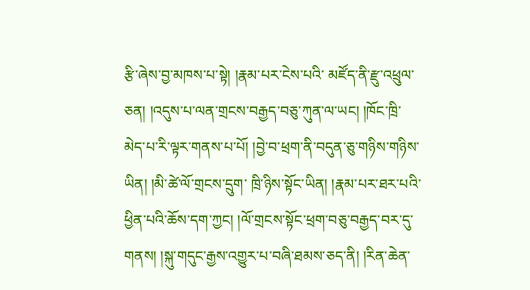རྩི་ཞེས་བྱ་མཁས་པ་སྟེ། །རྣམ་པར་ངེས་པའི་ མཛོད་ནི་རྫུ་འཕྲུལ་ཅན། །འདུས་པ་ལན་གྲངས་བརྒྱད་བཅུ་ཀུན་ལ་ཡང། །ཁོང་ཁྲི་མེད་པ་རི་ལྟར་གནས་པ་པོ། །བྱེ་བ་ཕྲག་ནི་བདུན་ཅུ་གཉིས་གཉིས་ཡིན། །མི་ཚེ་ལོ་གྲངས་དྲུག་ ཁྲི་ཉིས་སྟོང་ཡིན། །རྣམ་པར་ཐར་པའི་ཕྱིན་པའི་ཆོས་དག་ཀྱང། །ལོ་གྲངས་སྟོང་ཕྲག་བཅུ་བརྒྱད་བར་དུ་གནས། །སྐུ་གདུང་རྒྱས་འགྱུར་པ་བཞི་ཐམས་ཅད་ནི། །རིན་ཆེན་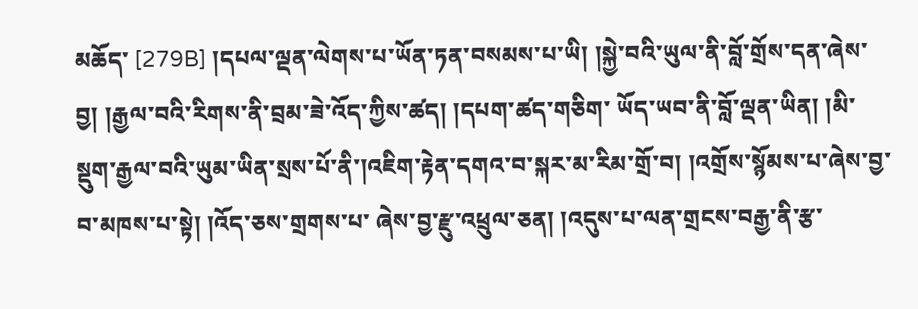མཆོད་ [279B] །དཔལ་ལྡན་ལེགས་པ་ཡོན་ཏན་བསམས་པ་ཡི། །སྐྱེ་བའི་ཡུལ་ནི་བློ་གྲོས་དན་ཞེས་བྱ། །རྒྱལ་བའི་རིགས་ནི་བྲམ་ཟེ་འོད་ཀྱིས་ཚད། །དཔག་ཚད་གཅིག་ ཡོད་ཡབ་ནི་བློ་ལྡན་ཡིན། །མི་སྡུག་རྒྱལ་བའི་ཡུམ་ཡིན་སྲས་པོ་ནི་།འཇིག་རྟེན་དགའ་བ་སྐར་མ་རིམ་གྲོ་བ། །འགྲོས་སྙོམས་པ་ཞེས་བྱ་བ་མཁས་པ་སྟེ། །འོད་ཅས་གྲགས་པ་ ཞེས་བྱ་རྫུ་འཕྲུལ་ཅན། །འདུས་པ་ལན་གྲངས་བརྒྱ་ནི་རྩ་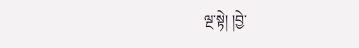ལྔ་སྟེ། །བྱེ་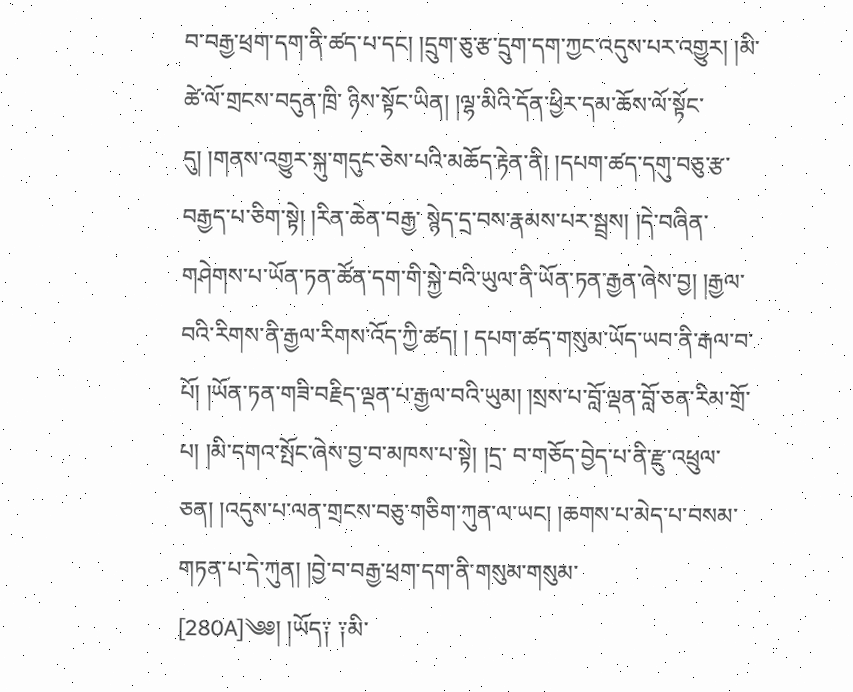བ་བརྒྱ་ཕྲག་དག་ནི་ཚད་པ་དང། །དྲུག་ཅུ་རྩ་དྲུག་དག་ཀྱང་འདུས་པར་འགྱུར། །མི་ཚེ་ལོ་གྲངས་བདུན་ཁྲི་ ཉིས་སྟོང་ཡིན། །ལྷ་མིའི་དོན་ཕྱིར་དམ་ཆོས་ལོ་སྟོང་དུ། །གནས་འགྱུར་སྐུ་གདུང་ཅེས་པའི་མཆོད་རྟེན་ནི། །དཔག་ཚད་དགུ་བཅུ་རྩ་བརྒྱད་པ་ཅིག་སྟེ། །རིན་ཆེན་བརྒྱ་ སྙེད་དྲ་བས་རྣམས་པར་སྦྲས། །དེ་བཞིན་གཤེགས་པ་ཡོན་ཏན་ཚོན་དག་གི་སྐྱེ་བའི་ཡུལ་ནི་ཡོན་ཏན་རྒྱན་ཞེས་བྱ། །རྒྱལ་བའི་རིགས་ནི་རྒྱལ་རིགས་འོད་ཀྱི་ཚད། ། དཔག་ཚད་གསུམ་ཡོད་ཡབ་ནི་རྒལ་བ་པོ། །ཡོན་ཏན་གཟི་བརྗིད་ལྡན་པ་རྒྱལ་བའི་ཡུམ། །སྲས་པ་བློ་ལྡན་བློ་ཅན་རིམ་གྲོ་པ། །མི་དགའ་སྤོང་ཞེས་བྱ་བ་མཁས་པ་སྟེ། །དྲ་ བ་གཅོད་བྱེད་པ་ནི་རྫུ་འཕྲུལ་ཅན། །འདུས་པ་ལན་གྲངས་བཅུ་གཅིག་ཀུན་ལ་ཡང། །ཆགས་པ་མེད་པ་བསམ་གཏན་པ་དེ་ཀུན། །བྱེ་བ་བརྒྱ་ཕྲག་དག་ནི་གསུམ་གསུམ་ [280A]༄༅། །ཡོད༑ ༑མི་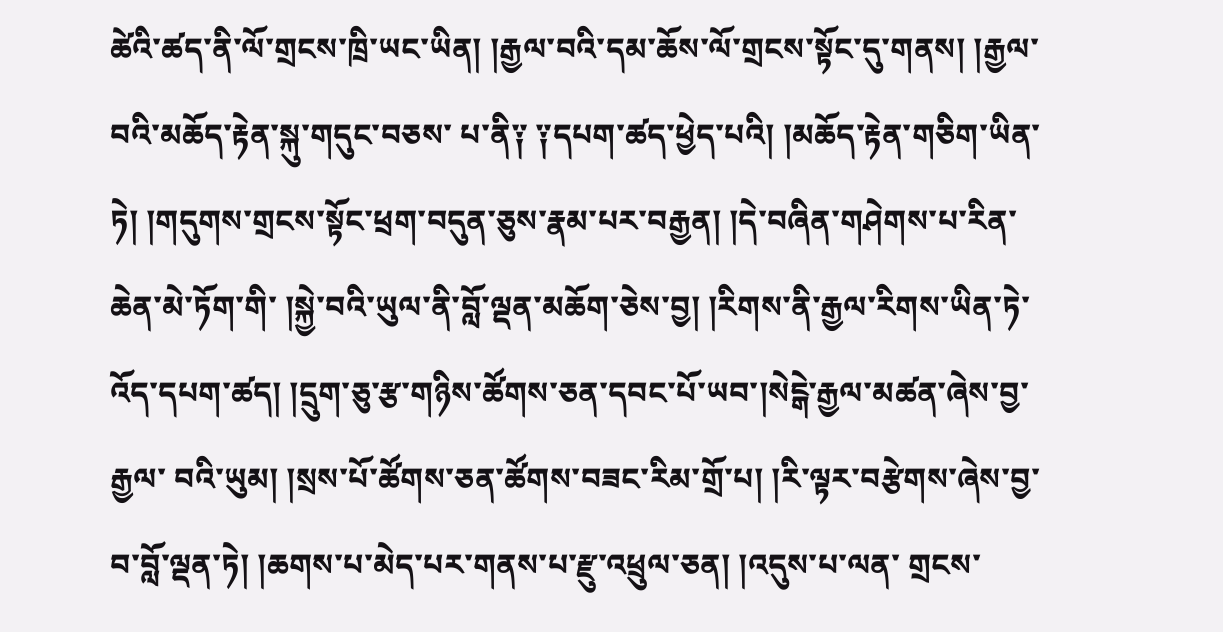ཚེའི་ཚད་ནི་ལོ་གྲངས་ཁྲི་ཡང་ཡིན། །རྒྱལ་བའི་དམ་ཆོས་ལོ་གྲངས་སྟོང་དུ་གནས། །རྒྱལ་བའི་མཆོད་རྟེན་སྐུ་གདུང་བཅས་ པ་ནི༑ ༑དཔག་ཚད་ཕྱེད་པའི། །མཆོད་རྟེན་གཅིག་ཡིན་ཏེ། །གདུགས་གྲངས་སྟོང་ཕྲག་བདུན་ཅུས་རྣམ་པར་བརྒྱན། །དེ་བཞིན་གཤེགས་པ་རིན་ཆེན་མེ་ཏོག་གི་ །སྐྱེ་བའི་ཡུལ་ནི་བློ་ལྡན་མཆོག་ཅེས་བྱ། །རིགས་ནི་རྒྱལ་རིགས་ཡིན་ཏེ་འོད་དཔག་ཚད། །དྲུག་ཅུ་རྩ་གཉིས་ཚོགས་ཅན་དབང་པོ་ཡབ་།སེངྒེ་རྒྱལ་མཚན་ཞེས་བྱ་རྒྱལ་ བའི་ཡུམ། །སྲས་པོ་ཚོགས་ཅན་ཚོགས་བཟང་རིམ་གྲོ་པ། །རི་ལྟར་བརྩེགས་ཞེས་བྱ་བ་བློ་ལྡན་ཏེ། །ཆགས་པ་མེད་པར་གནས་པ་རྫུ་འཕྲུལ་ཅན། །འདུས་པ་ལན་ གྲངས་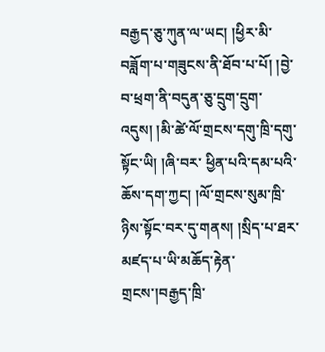བརྒྱད་ཅུ་ཀུན་ལ་ཡང། །ཕྱིར་མི་བཟློག་པ་གཟུངས་ནི་ཐོབ་པ་པོ། །བྱེ་བ་ཕྲག་ནི་བདུན་ཅུ་དྲུག་དྲུག་འདུས། །མི་ཚེ་ལོ་གྲངས་དགུ་ཁྲི་དགུ་སྟོང་ཡི། །ཞི་བར་ ཕྱིན་པའི་དམ་པའི་ཆོས་དག་ཀྱང། །ལོ་གྲངས་སུམ་ཁྲི་ཉིས་སྟོང་བར་དུ་གནས། །སྲིད་པ་ཐར་མཛད་པ་ཡི་མཆོད་རྟེན་གྲངས་།བརྒྱད་ཁྲི་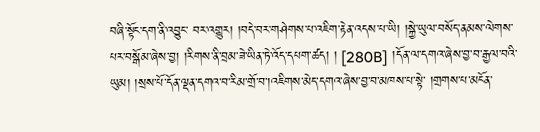བཞི་སྟོང་དག་ནི་འབྱུང་ བར་འགྱུར། །བདེ་བར་གཤེགས་པ་འཇིག་རྟེན་འདས་པ་ཡི། །སྐྱེ་ཡུལ་བསོད་ནམས་ལེགས་པར་བསྒོམ་ཞེས་བྱ། །རིགས་ནི་བྲམ་ཟེ་ཡིན་ཏེ་འོད་དཔག་ཚད། ། [280B] །དོན་ལ་དགའ་ཞེས་བྱ་བ་རྒྱལ་བའི་ཡུམ། །སྲས་པོ་དོན་ལྡན་དགའ་བ་རིམ་གྲོ་བ་།འཇིགས་མེད་དགའ་ཞེས་བྱ་བ་མཁས་པ་སྟེ་ །གྲགས་པ་མངོན་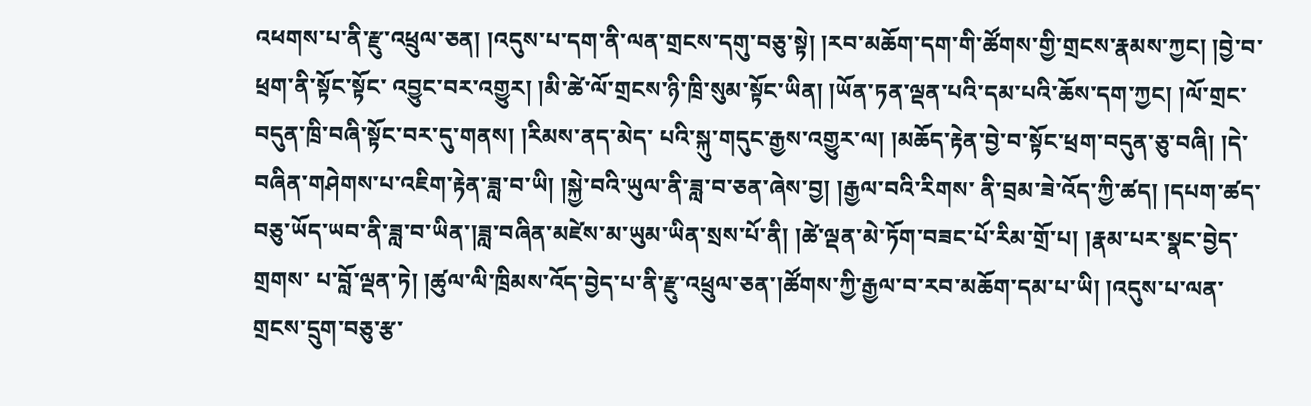འཕགས་པ་ནི་རྫུ་འཕྲུལ་ཅན། །འདུས་པ་དག་ནི་ལན་གྲངས་དགུ་བཅུ་སྟེ། །རབ་མཆོག་དག་གི་ཚོགས་གྱི་གྲངས་རྣམས་ཀྱང། །བྱེ་བ་ཕྲག་ནི་སྟོང་སྟོང་ འབྱུང་བར་འགྱུར། །མི་ཚེ་ལོ་གྲངས་ཉི་ཁྲི་སུམ་སྟོང་ཡིན། །ཡོན་ཏན་ལྡན་པའི་དམ་པའི་ཆོས་དག་ཀྱང། །ལོ་གྲང་བདུན་ཁྲི་བཞི་སྟོང་བར་དུ་གནས། །རིམས་ནད་མེད་ པའི་སྐུ་གདུང་རྒྱས་འགྱུར་ལ། །མཆོད་རྟེན་བྱེ་བ་སྟོང་ཕྲག་བདུན་ཅུ་བཞི། །དེ་བཞིན་གཤེགས་པ་འཇིག་རྟེན་ཟླ་བ་ཡི། །སྐྱེ་བའི་ཡུལ་ནི་ཟླ་བ་ཅན་ཞེས་བྱ། །རྒྱལ་བའི་རིགས་ ནི་བྲམ་ཟེ་འོད་ཀྱི་ཚད། །དཔག་ཚད་བཅུ་ཡོད་ཡབ་ནི་ཟླ་བ་ཡིན་།ཟླ་བཞིན་མཛེས་མ་ཡུམ་ཡིན་སྲས་པོ་ནི། །ཚེ་ལྡན་མེ་ཏོག་བཟང་པོ་རིམ་གྲོ་པ། །རྣམ་པར་སྣང་བྱེད་གྲགས་ པ་བློ་ལྡན་ཏེ། །ཚུལ་ལི་ཁྲིམས་འོད་བྱེད་པ་ནི་རྫུ་འཕྲུལ་ཅན་།ཚོགས་ཀྱི་རྒྱལ་བ་རབ་མཆོག་དམ་པ་ཡི། །འདུས་པ་ལན་གྲངས་དྲུག་བཅུ་རྩ་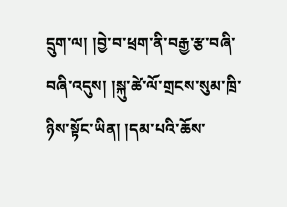དྲུག་ལ། །བྱེ་བ་ཕྲག་ནི་བརྒྱ་རྩ་བཞི་ བཞི་འདུས། །སྐུ་ཚེ་ལོ་གྲངས་སུམ་ཁྲི་ཉིས་སྟོང་ཡིན། །དམ་པའི་ཆོས་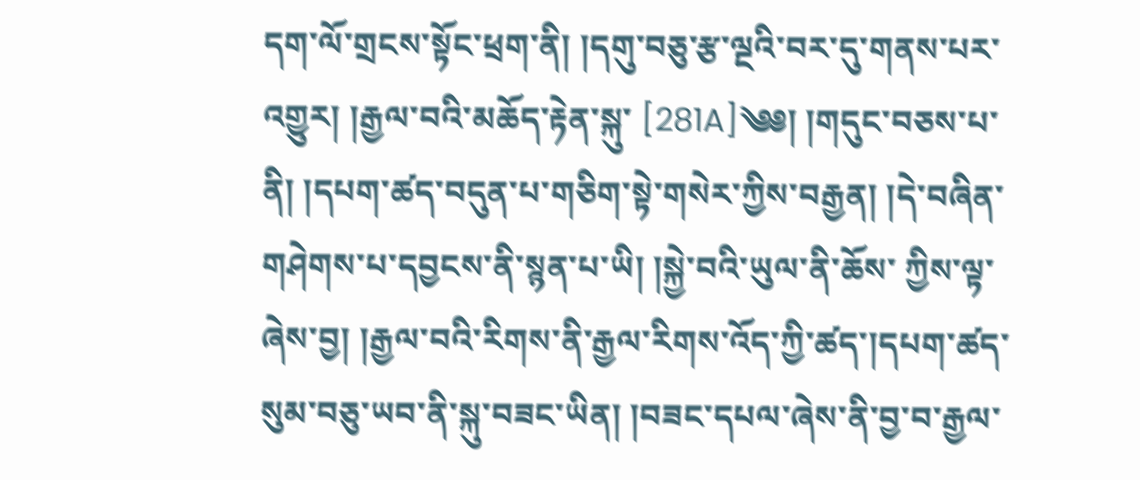དག་ལོ་གྲངས་སྟོང་ཕྲག་ནི། །དགུ་བཅུ་རྩ་ལྔའི་བར་དུ་གནས་པར་འགྱུར། །རྒྱལ་བའི་མཆོད་རྟེན་སྐུ་ [281A]༄༅། །གདུང་བཅས་པ་ནི། །དཔག་ཚད་བདུན་པ་གཅིག་སྟེ་གསེར་ཀྱིས་བརྒྱན། །དེ་བཞིན་གཤེགས་པ་དབྱངས་ནི་སྙན་པ་ཡི། །སྐྱེ་བའི་ཡུལ་ནི་ཆོས་ ཀྱིས་ལྟ་ཞེས་བྱ། །རྒྱལ་བའི་རིགས་ནི་རྒྱལ་རིགས་འོད་ཀྱི་ཚད་།དཔག་ཚད་སུམ་བཅུ་ཡབ་ནི་སྐུ་བཟང་ཡིན། །བཟང་དཔལ་ཞེས་ནི་བྱ་བ་རྒྱལ་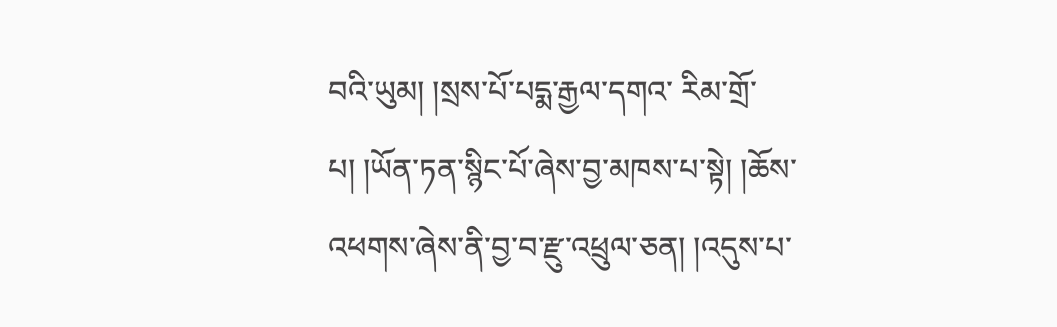བའི་ཡུམ། །སྲས་པོ་པདྨ་རྒྱལ་དགའ་ རིམ་གྲོ་པ། །ཡོན་ཏན་སྙིང་པོ་ཞེས་བྱ་མཁས་པ་སྟེ། །ཆོས་འཕགས་ཞེས་ནི་བྱ་བ་རྫུ་འཕྲུལ་ཅན། །འདུས་པ་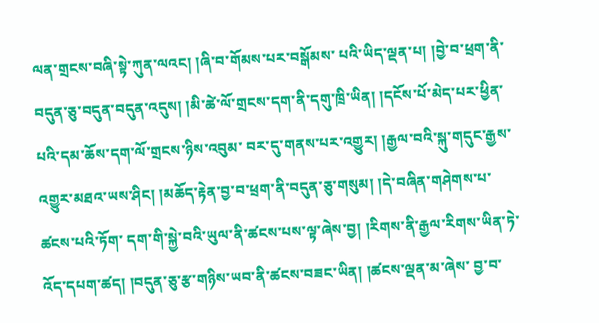ལན་གྲངས་བཞི་སྟེ་ཀུན་ལའང། །ཞི་བ་གོམས་པར་བསྒོམས་ པའི་ཡིད་ལྡན་པ། །བྱེ་བ་ཕྲག་ནི་བདུན་ཅུ་བདུན་བདུན་འདུས། །མི་ཚེ་ལོ་གྲངས་དག་ནི་དགུ་ཁྲི་ཡིན། །དངོས་པོ་མེད་པར་ཕྱིན་པའི་དམ་ཆོས་དག་ལོ་གྲངས་ཉིས་འབུམ་ བར་དུ་གནས་པར་འགྱུར། །རྒྱལ་བའི་སྐུ་གདུང་རྒྱས་འགྱུར་མཐའ་ཡས་ཤིང། །མཆོད་རྟེན་བྱ་བ་ཕྲག་ནི་བདུན་ཅུ་གསུམ། །དེ་བཞིན་གཤེགས་པ་ཚངས་པའི་ཏོག་ དག་གི་སྐྱེ་བའི་ཡུལ་ནི་ཚངས་པས་ལྟ་ཞེས་བྱ། །རིགས་ནི་རྒྱལ་རིགས་ཡིན་ཏེ་འོད་དཔག་ཚད། །བདུན་ཅུ་རྩ་གཉིས་ཡབ་ནི་ཚངས་བཟང་ཡིན། །ཚངས་ལྡན་མ་ཞེས་ བྱ་བ་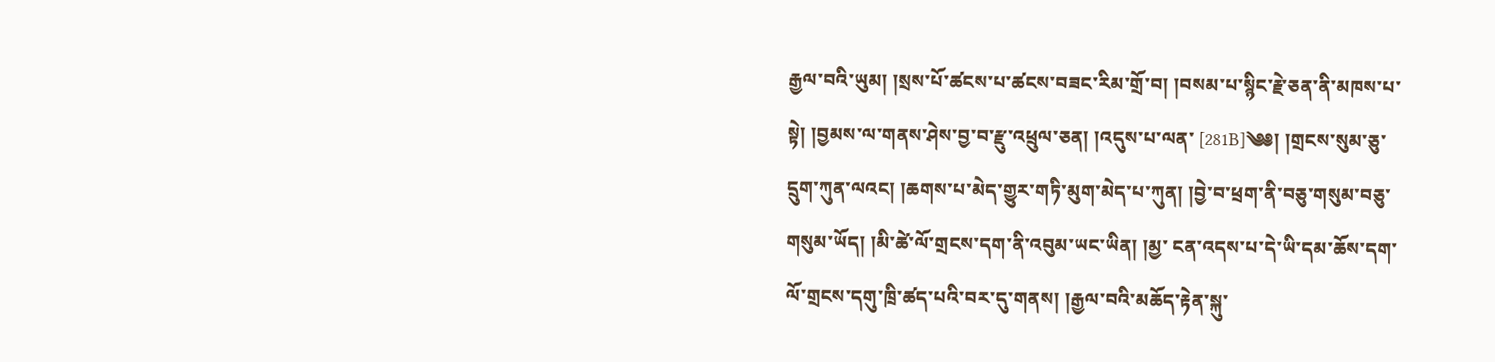རྒྱལ་བའི་ཡུམ། །སྲས་པོ་ཚངས་པ་ཚངས་བཟང་རིམ་གྲོ་བ། །བསམ་པ་སྙིང་རྗེ་ཅན་ནི་མཁས་པ་སྟེ། །བྱམས་ལ་གནས་ཤེས་བྱ་བ་རྫུ་འཕྲུལ་ཅན། །འདུས་པ་ལན་ [281B]༄༅། །གྲངས་སུམ་ཅུ་དྲུག་ཀུན་ལའང། །ཆགས་པ་མེད་གྱུར་གཏི་མུག་མེད་པ་ཀུན། །བྱེ་བ་ཕྲག་ནི་བཅུ་གསུམ་བཅུ་གསུམ་ཡོད། །མི་ཚེ་ལོ་གྲངས་དག་ནི་འབུམ་ཡང་ཡིན། །མྱ་ ངན་འདས་པ་དེ་ཡི་དམ་ཆོས་དག་ལོ་གྲངས་དགུ་ཁྲི་ཚད་པའི་བར་དུ་གནས། །རྒྱལ་བའི་མཆོད་རྟེན་སྐུ་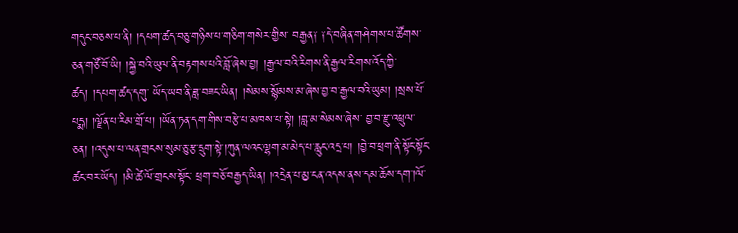གདུང་བཅས་པ་ནི། །དཔག་ཚད་བཅུ་གཉིས་པ་གཅིག་གསེར་གྱིས་ བརྒྱན༑ ༑དེ་བཞིན་གཤེགས་པ་ཚོགས་ཅན་གཙོ་བོ་ཡི། །སྐྱེ་བའི་ཡུལ་ནི་བརྟགས་པའི་བློ་ཞེས་བྱ། །རྒྱལ་བའི་རིགས་ནི་རྒྱལ་རིགས་འོད་ཀྱི་ཚད། །དཔག་ཚད་དགུ་ ཡོད་ཡབ་ནི་ཟླ་བཟང་ཡིན། །སེམས་སྙོམས་མ་ཞེས་བྱ་བ་རྒྱལ་བའི་ཡུམ། །སྲས་པོ་པདྨ། །ལྗོན་པ་རིམ་གྲོ་པ། །ཡོན་ཏན་དག་གིས་བརྩེ་པ་མཁས་པ་སྟེ། །བླ་མ་སེམས་ཞེས་ བྱ་བ་རྫུ་འཕྲུལ་ཅན། །འདུས་པ་ལན་གྲངས་སུམ་ཅུ་རྩ་དྲུག་སྟེ་།ཀུན་ལའང་ལྷག་མ་མེད་པ་རླུང་འདྲ་པ། །བྱེ་བ་ཕྲག་ནི་སྟོང་སྟོང་ཚང་བར་ཡོད། །མི་ཚེ་ལོ་གྲངས་སྟོང་ ཕྲག་བཅོ་བརྒྱད་ཡིན། །འདྲེན་པ་མྱ་ངན་འདས་ནས་དམ་ཆོས་དག་།ལོ་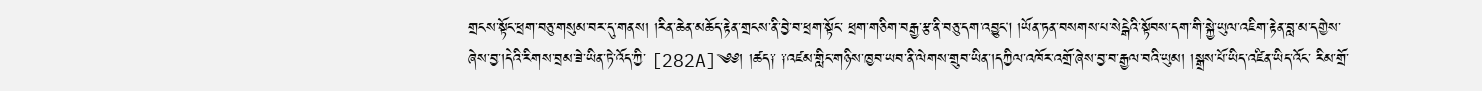གྲངས་སྟོང་ཕྲག་བཅུ་གསུམ་བར་དུ་གནས། །རིན་ཆེན་མཆོད་རྟེན་གྲངས་ནི་བྱེ་བ་ཕྲག་སྟོང་ ཕྲག་གཅིག་བརྒྱ་རྩ་ནི་བཅུ་དག་འབྱུང། །ཡོན་ཏན་བསགས་པ་སེངྒེའི་སྟོབས་དག་གི་སྐྱེ་ཡུལ་འཇིག་རྟེན་བླ་མ་དགྱེས་ཞེས་བྱ་།དེའི་རིགས་བྲམ་ཟེ་ཡིན་ཏེ་འོད་ཀྱི་ [282A]༄༅། །ཚད༑ ༑འཛམ་གླིང་གཉིས་ཁྱབ་ཡབ་ནི་ལེགས་གྲུབ་ཡིན་།དཀྱིལ་འཁོར་འགྲོ་ཞེས་བྱ་བ་རྒྱལ་བའི་ཡུམ། །སྒྲས་པོ་ཡིད་འཛིན་ཡིད་འོང་ རིམ་གྲོ་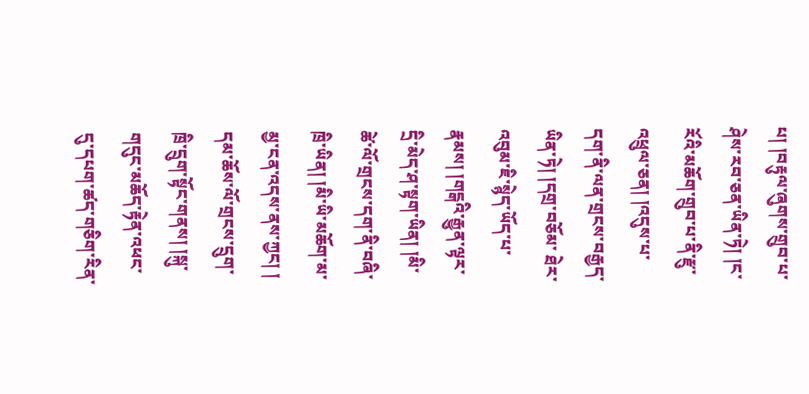པ། །བརྟུལ་ཞུགས་གྲུབ་པ་ཤེས་རབ་ཅན་ཡིན་ཏེ། །ང་རོའི་མཆོག་གྲུབ་པ་ནི་རྫུ་འཕྲུལ་ཅན། །འདུས་པ་དག་ནི་ལན་གྲངས་བརྒྱད་ཡིན་ཏེ། །དགྲ་བཅོམ་ ཐེར་འབུམ་ཇི་སྙེད་ཡོད་པ་རྣམས། །གངྒའི་རྒྱུན་ལྟར་དྲི་མེད་ཤ་སྟག་ཡིན། །མི་ཚེ་ལོ་གྲངས་དག་ནི་བཞི་ཁྲི་ཡིན། །མི་ཡི་མཆོག་མ་མྱ་ངན་འདས་ནས་ཀྱང། ། དམ་ཆོས་ལོ་གྲངས་དྲུག་ཁྲི་དྲུག་སྟོང་གནས། །སྐུ་གདུང་མཆོད་རྟེན་འཕང་དུ་དཔག་ཚད་གཅིག་རིན་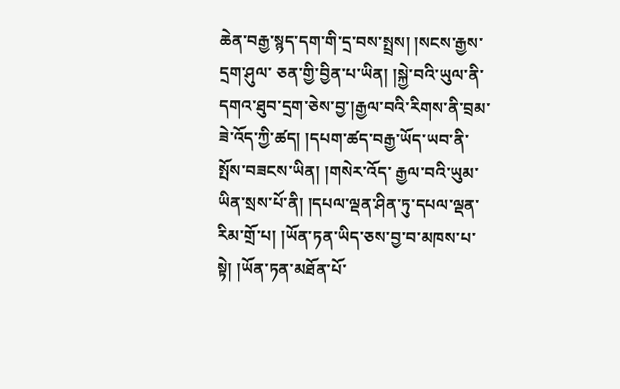ཆེན་བརྒྱ་སྙད་དག་གི་དྲ་བས་སྤྲས། །སངས་རྒྱས་དྲག་ཤུལ་ ཅན་གྱི་བྱིན་པ་ཡིན། །སྐྱེ་བའི་ཡུལ་ནི་དགའ་ཐུབ་དྲག་ཅེས་བྱ་།རྒྱལ་བའི་རིགས་ནི་བྲམ་ཟེ་འོད་ཀྱི་ཚད། །དཔག་ཚད་བརྒྱ་ཡོད་ཡབ་ནི་སྤོས་བཟངས་ཡིན། །གསེར་འོད་ རྒྱལ་བའི་ཡུམ་ཡིན་སྲས་པོ་ནི། །དཔལ་ལྡན་ཤིན་ཏུ་དཔལ་ལྡན་རིམ་གྲོ་པ། །ཡོན་ཏན་ཡིད་ཅས་བྱ་བ་མཁས་པ་སྟེ། །ཡོན་ཏན་མཐོན་པོ་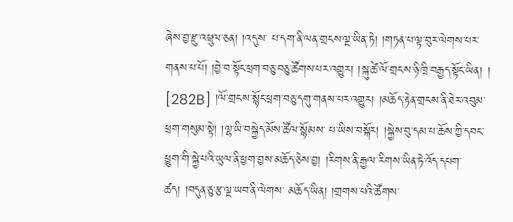ཞེས་བྱ་རྫུ་འཕྲུལ་ཅན། །འདུས་ པ་དག་ནི་ལན་གྲངས་ལྔ་ཡིན་ཏེ། །གཏན་པ་ལྟ་བུར་ལེགས་པར་གནས་པ་པོ། །བྱེ་བ་སྟོང་ཕྲག་བཅུ་བཅུ་ཚོགས་པར་འགྱུར། །སྐུ་ཚེ་ལོ་གྲངས་ཉི་ཁྲི་བརྒྱད་སྟོང་ཡིན། ། [282B] །ལོ་གྲངས་སྙོང་ཕྲག་བཅུ་དགུ་གནས་པར་འགྱུར། །མཆོད་རྟེན་གྲངས་ནི་ཐེར་འབུམ་ཕྲག་གསུམ་སྟེ། །ལྷ་ཡི་བསྐྱེད་མོས་ཚོལ་སྙོམས་ པ་ཡིས་བསྐོར། །སྐྱེས་བུ་དམ་པ་ཆོས་ཀྱི་དབང་ཕྱུག་གི་སྐྱེ་པའི་ཡུལ་ནི་ཕྱག་བྱས་མཆོད་ཅེས་བྱ། །རིགས་ནི་རྒྱལ་རིགས་ཡིན་ཏེ་འོད་དཔག་ཚད། །བདུན་ཅུ་རྩ་ལྔ་ཡབ་ནི་ལེགས་ མཆོད་ཡིན། །གྲགས་པའི་ཚོགས་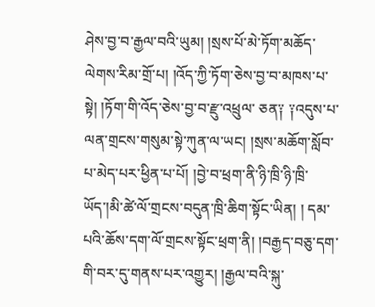ཤེས་བྱ་བ་རྒྱལ་བའི་ཡུམ། །སྲས་པོ་མེ་ཏོག་མཆོད་ལེགས་རིམ་གྲོ་པ། །འོད་ཀྱི་ཏོག་ཅེས་བྱ་བ་མཁས་པ་སྟེ། །ཏོག་གི་འོད་ཅེས་བྱ་བ་རྫུ་འཕྲུལ་ ཅན༑ ༑འདུས་པ་ལན་གྲངས་གསུམ་སྟེ་ཀུན་ལ་ཡང། །སྲས་མཆོག་སློབ་པ་མེད་པར་ཕྱིན་པ་པོ། །བྱེ་བ་ཕྲག་ནི་ཉི་ཁྲི་ཉི་ཁྲི་ཡོད་།མི་ཚེ་ལོ་གྲངས་བདུན་ཁྲི་ཆིག་སྟོང་ཡིན། ། དམ་པའི་ཆོས་དག་ལོ་གྲངས་སྟོང་ཕྲག་ནི། །བརྒྱད་བཅུ་དག་གི་བར་དུ་གནས་པར་འགྱུར། །རྒྱལ་བའི་སྐུ་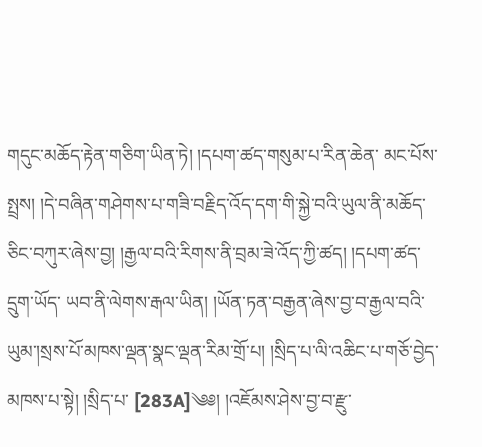གདུང་མཆོད་རྟེན་གཅིག་ཡིན་ཏེ། །དཔག་ཚད་གསུམ་པ་རིན་ཆེན་ མང་པོས་སྤྲས། །དེ་བཞིན་གཤེགས་པ་གཟི་བརྗིད་འོད་དག་གི་སྐྱེ་བའི་ཡུལ་ནི་མཆོད་ཅིང་བཀུར་ཞེས་བྱ། །རྒྱལ་བའི་རིགས་ནི་བྲམ་ཟེ་འོད་ཀྱི་ཚད། །དཔག་ཚད་དྲུག་ཡོད་ ཡབ་ནི་ལེགས་རྒལ་ཡིན། །ཡོན་ཏན་བརྒྱན་ཞེས་བྱ་བ་རྒྱལ་བའི་ཡུམ་།སྲས་པོ་མཁས་ལྡན་སྣང་ལྡན་རིམ་གྲོ་པ། །སྲིད་པ་ལི་འཆིང་པ་གཅོ་བྱེད་མཁས་པ་སྟེ། །སྲིད་པ་ [283A]༄༅། །འཇོམས་ཤེས་བྱ་བ་རྫུ་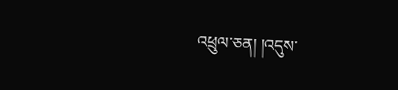འཕྲུལ་ཅན། །འདུས་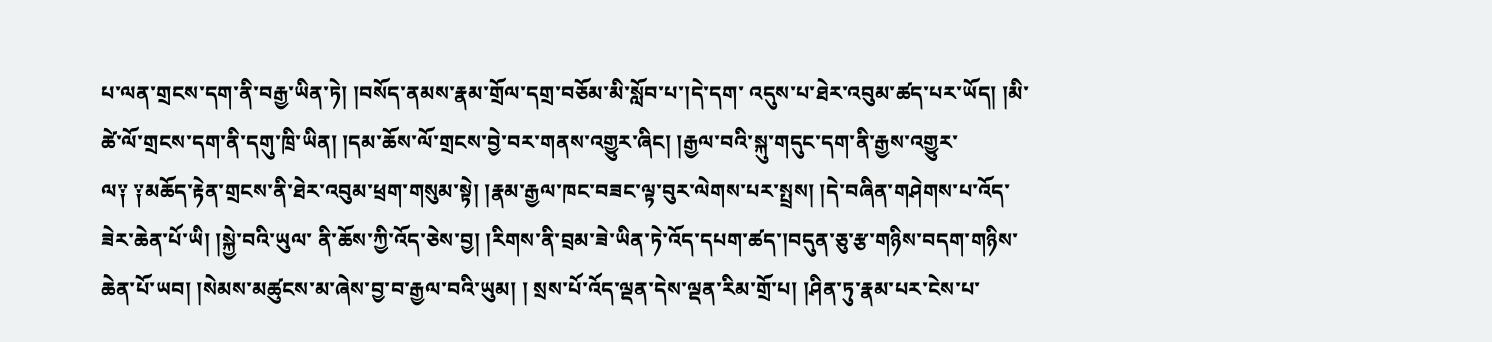པ་ལན་གྲངས་དག་ནི་བརྒྱ་ཡིན་ཏེ། །བསོད་ནམས་རྣམ་གྲོལ་དགྲ་བཅོམ་མི་སློབ་པ་།དེ་དག་ འདུས་པ་ཐེར་འབུམ་ཚད་པར་ཡོད། །མི་ཚེ་ལོ་གྲངས་དག་ནི་དགུ་ཁྲི་ཡིན། །དམ་ཆོས་ལོ་གྲངས་བྱེ་བར་གནས་འགྱུར་ཞིང། །རྒྱལ་བའི་སྐུ་གདུང་དག་ནི་རྒྱས་འགྱུར་ ལ༑ ༑མཆོད་རྟེན་གྲངས་ནི་ཐེར་འབུམ་ཕྲག་གསུམ་སྟེ། །རྣམ་རྒྱལ་ཁང་བཟང་ལྟ་བུར་ལེགས་པར་སྤྲས། །དེ་བཞིན་གཤེགས་པ་འོད་ཟེར་ཆེན་པོ་ཡི། །སྐྱེ་བའི་ཡུལ་ ནི་ཆོས་ཀྱི་འོད་ཅེས་བྱ། །རིགས་ནི་བྲམ་ཟེ་ཡིན་ཏེ་འོད་དཔག་ཚད་།བདུན་ཅུ་རྩ་གཉིས་བདག་གཉིས་ཆེན་པོ་ཡབ། །སེམས་མཚུངས་མ་ཞེས་བྱ་བ་རྒྱལ་བའི་ཡུམ། ། སྲས་པོ་འོད་ལྡན་དེས་ལྡན་རིམ་གྲོ་པ། །ཤིན་ཏུ་རྣམ་པར་ངེས་པ་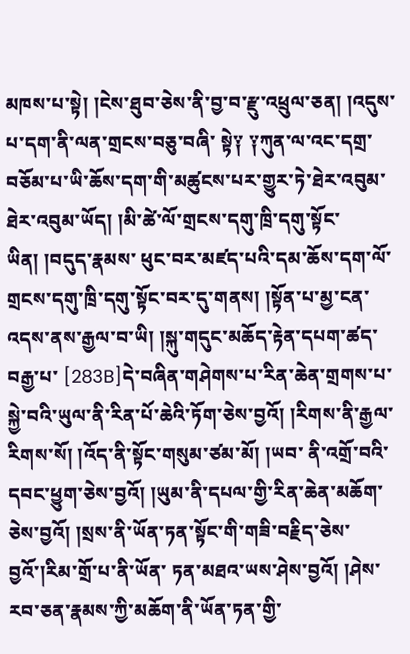མཁས་པ་སྟེ། །ངེས་ཐུབ་ཅེས་ནི་བྱ་བ་རྫུ་འཕྲུལ་ཅན། །འདུས་པ་དག་ནི་ལན་གྲངས་བཅུ་བཞི་ སྟེ༑ ༑ཀུན་ལ་འང་དགྲ་བཅོམ་པ་ཡི་ཆོས་དག་གི་མཚུངས་པར་གྱུར་ཏེ་ཐེར་འབུམ་ཐེར་འབུམ་ཡོད། །མི་ཚེ་ལོ་གྲངས་དགུ་ཁྲི་དགུ་སྟོང་ཡིན། །བདུད་རྣམས་ ཕུང་བར་མཛད་པའི་དམ་ཆོས་དག་ལོ་གྲངས་དགུ་ཁྲི་དགུ་སྟོང་བར་དུ་གནས། །སྟོན་པ་མྱ་ངན་འདས་ནས་རྒྱལ་བ་ཡི། །སྐུ་གདུང་མཆོད་རྟེན་དཔག་ཚད་བརྒྱ་པ་ [283B]དེ་བཞིན་གཤེགས་པ་རིན་ཆེན་གྲགས་པ་སྐྱེ་བའི་ཡུལ་ནི་རིན་པོ་ཆེའི་ཏོག་ཅེས་བྱའོ། །རིགས་ནི་རྒྱལ་རིགས་སོ། །འོད་ནི་སྟོང་གསུམ་ཙམ་མོ། །ཡབ་ ནི་འགྲོ་བའི་དབང་ཕྱུག་ཅེས་བྱའོ། །ཡུམ་ནི་དཔལ་གྱི་རིན་ཆེན་མཆོག་ཅེས་བྱའོ། །སྲས་ནི་ཡོན་ཏན་སྟོང་གི་གཟི་བརྗིད་ཅེས་བྱའོ་།རིམ་གྲོ་པ་ནི་ཡོན་ ཏན་མཐའ་ཡས་ཤེས་བྱའོ། །ཤེས་རབ་ཅན་རྣམས་ཀྱི་མཆོག་ནི་ཡོན་ཏན་གྱི་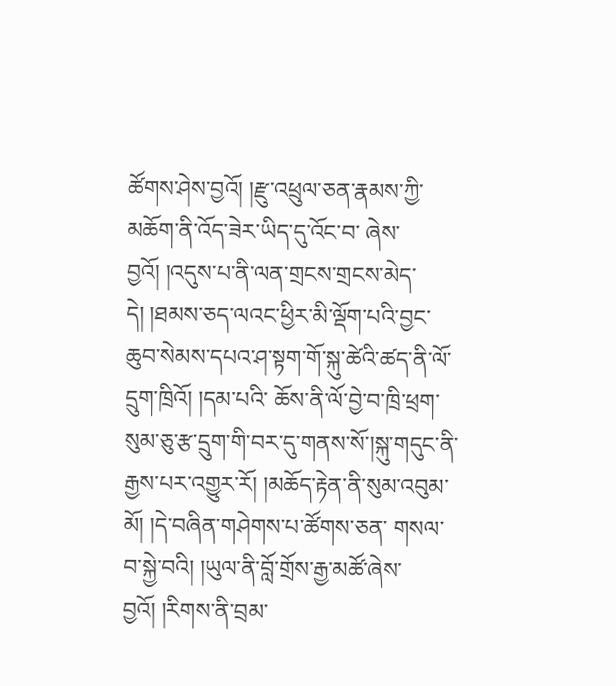ཚོགས་ཤེས་བྱའོ། །རྫུ་འཕྲུལ་ཅན་རྣམས་ཀྱི་མཆོག་ནི་འོད་ཟེར་ཡིད་དུ་འོང་བ་ ཞེས་བྱའོ། །འདུས་པ་ནི་ལན་གྲངས་གྲངས་མེད་དེ། །ཐམས་ཅད་ལའང་ཕྱིར་མི་ལྡོག་པའི་བྱང་ཆུབ་སེམས་དཔའ་ཤ་སྟག་གོ་སྐུ་ཚེའི་ཚད་ནི་ལོ་དྲུག་ཁྲིའོ། །དམ་པའི་ ཆོས་ནི་ལོ་བྱེ་བ་ཁྲི་ཕྲག་སུམ་ཅུ་རྩ་དྲུག་གི་བར་དུ་གནས་སོ་།སྐུ་གདུང་ནི་རྒྱས་པར་འགྱུར་རོ། །མཆོད་རྟེན་ནི་སུམ་འབུམ་མོ། །དེ་བཞིན་གཤེགས་པ་ཚོགས་ཅན་ གསལ་བ་སྐྱེ་བའི། །ཡུལ་ནི་བློ་གྲོས་རྒྱ་མཚོ་ཞེས་བྱའོ། །རིགས་ནི་བྲམ་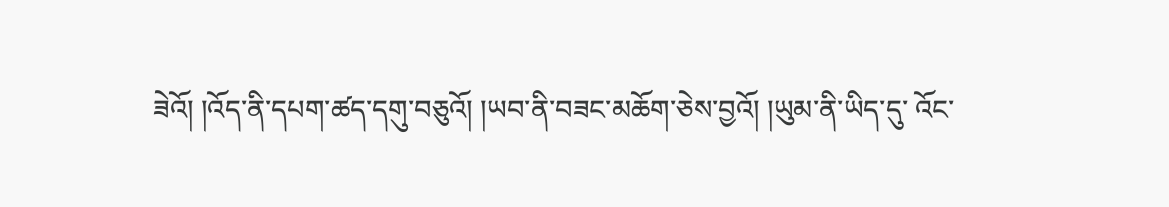ཟེའོ། །འོད་ནི་དཔག་ཚད་དགུ་བཅུའོ། །ཡབ་ནི་བཟང་མཆོག་ཅེས་བྱའོ། །ཡུམ་ནི་ཡིད་དུ་ འོང་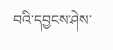བའི་དབྱངས་ཤེས་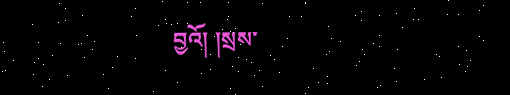བྱའོ། །སྲས་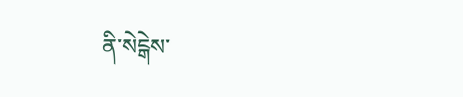ནི་སེངྒེས་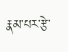རྣམ་པར་རྩེ་